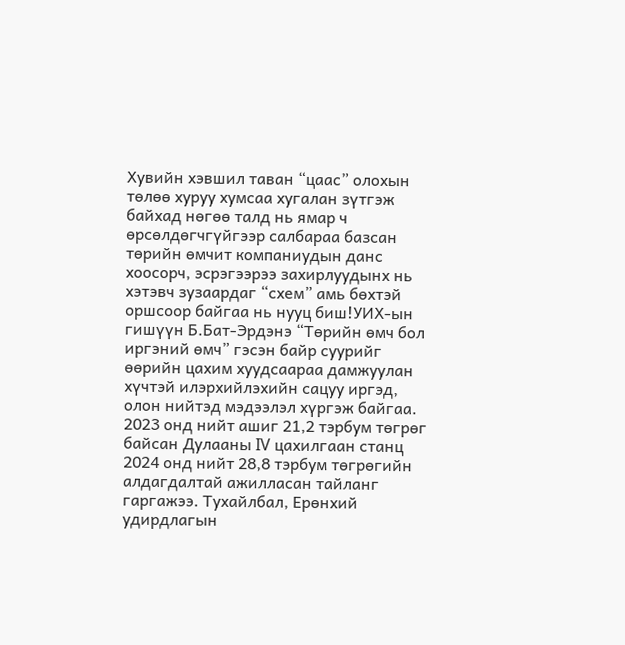Хувийн хэвшил таван “цаас” олохын төлөө хуруу хумсаа хугалан зүтгэж байхад нөгөө талд нь ямар ч өрсөлдөгчгүйгээр салбараа базсан төрийн өмчит компаниудын данс хоосорч, эсрэгээрээ захирлуудынх нь хэтэвч зузаардаг “схем” амь бөхтэй оршсоор байгаа нь нууц биш!УИХ-ын гишүүн Б.Бат-Эрдэнэ “Төрийн өмч бол иргэний өмч” гэсэн байр суурийг өөрийн цахим хуудсаараа дамжуулан хүчтэй илэрхийлэхийн сацуу иргэд, олон нийтэд мэдээлэл хүргэж байгаа. 2023 онд нийт ашиг 21,2 тэрбум төгрөг байсан Дулааны IV цахилгаан станц 2024 онд нийт 28,8 тэрбум төгрөгийн алдагдалтай ажилласан тайланг гаргажээ. Тухайлбал, Ерөнхий удирдлагын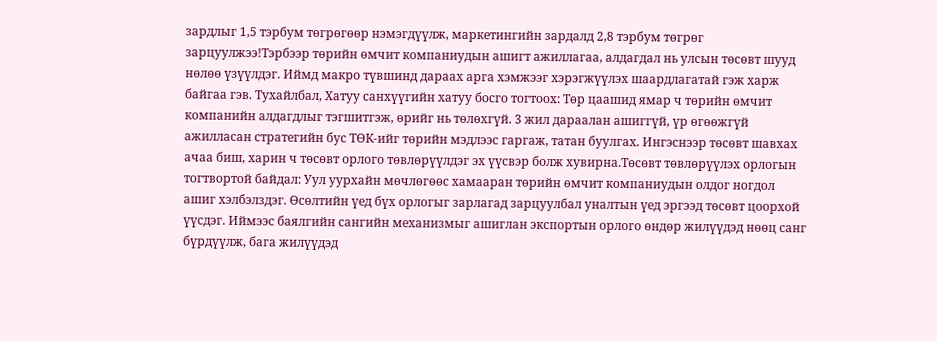зардлыг 1,5 тэрбум төгрөгөөр нэмэгдүүлж, маркетингийн зардалд 2,8 тэрбум төгрөг зарцуулжээ!Тэрбээр төрийн өмчит компаниудын ашигт ажиллагаа, алдагдал нь улсын төсөвт шууд нөлөө үзүүлдэг. Иймд макро түвшинд дараах арга хэмжээг хэрэгжүүлэх шаардлагатай гэж харж байгаа гэв. Тухайлбал, Хатуу санхүүгийн хатуу босго тогтоох: Төр цаашид ямар ч төрийн өмчит компанийн алдагдлыг тэгшитгэж, өрийг нь төлөхгүй. 3 жил дараалан ашиггүй, үр өгөөжгүй ажилласан стратегийн бус ТӨК-ийг төрийн мэдлээс гаргаж, татан буулгах. Ингэснээр төсөвт шавхах ачаа биш, харин ч төсөвт орлого төвлөрүүлдэг эх үүсвэр болж хувирна.Төсөвт төвлөрүүлэх орлогын тогтвортой байдал: Уул уурхайн мөчлөгөөс хамааран төрийн өмчит компаниудын олдог ногдол ашиг хэлбэлздэг. Өсөлтийн үед бүх орлогыг зарлагад зарцуулбал уналтын үед эргээд төсөвт цоорхой үүсдэг. Иймээс баялгийн сангийн механизмыг ашиглан экспортын орлого өндөр жилүүдэд нөөц санг бүрдүүлж, бага жилүүдэд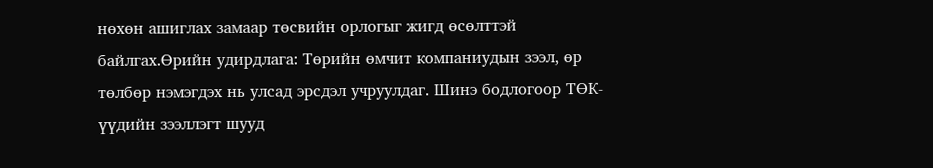нөхөн ашиглах замаар төсвийн орлогыг жигд өсөлттэй байлгах.Өрийн удирдлага: Төрийн өмчит компаниудын зээл, өр төлбөр нэмэгдэх нь улсад эрсдэл учруулдаг. Шинэ бодлогоор ТӨК-үүдийн зээллэгт шууд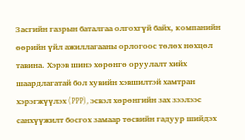Засгийн газрын баталгаа олгохгүй байх, компанийн өөрийн үйл ажиллагааны орлогоос төлөх нөхцөл тавина. Хэрэв шинэ хөрөнгө оруулалт хийх шаардлагатай бол хувийн хэвшилтэй хамтран хэрэгжүүлэх (PPP), эсвэл хөрөнгийн зах зээлээс санхүүжилт босгох замаар төсвийн гадуур шийдэх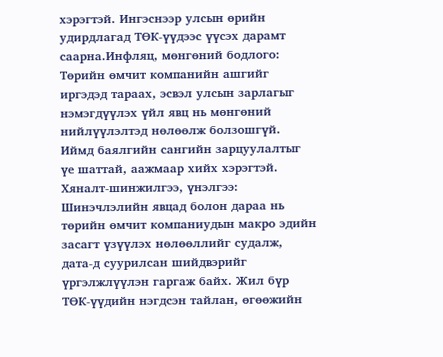хэрэгтэй. Ингэснээр улсын өрийн удирдлагад ТӨК-үүдээс үүсэх дарамт саарна.Инфляц, мөнгөний бодлого: Төрийн өмчит компанийн ашгийг иргэдэд тараах, эсвэл улсын зарлагыг нэмэгдүүлэх үйл явц нь мөнгөний нийлүүлэлтэд нөлөөлж болзошгүй. Иймд баялгийн сангийн зарцуулалтыг үе шаттай, аажмаар хийх хэрэгтэй. Хяналт-шинжилгээ, үнэлгээ: Шинэчлэлийн явцад болон дараа нь төрийн өмчит компаниудын макро эдийн засагт үзүүлэх нөлөөллийг судалж, дата-д суурилсан шийдвэрийг үргэлжлүүлэн гаргаж байх. Жил бүр ТӨК-үүдийн нэгдсэн тайлан, өгөөжийн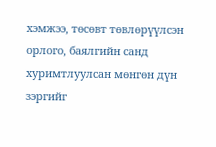хэмжээ, төсөвт төвлөрүүлсэн орлого, баялгийн санд хуримтлуулсан мөнгөн дүн зэргийг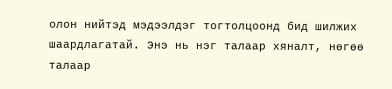олон нийтэд мэдээлдэг тогтолцоонд бид шилжих шаардлагатай. Энэ нь нэг талаар хяналт, нөгөө талаар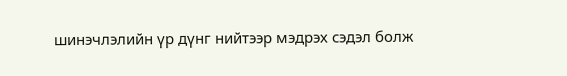шинэчлэлийн үр дүнг нийтээр мэдрэх сэдэл болж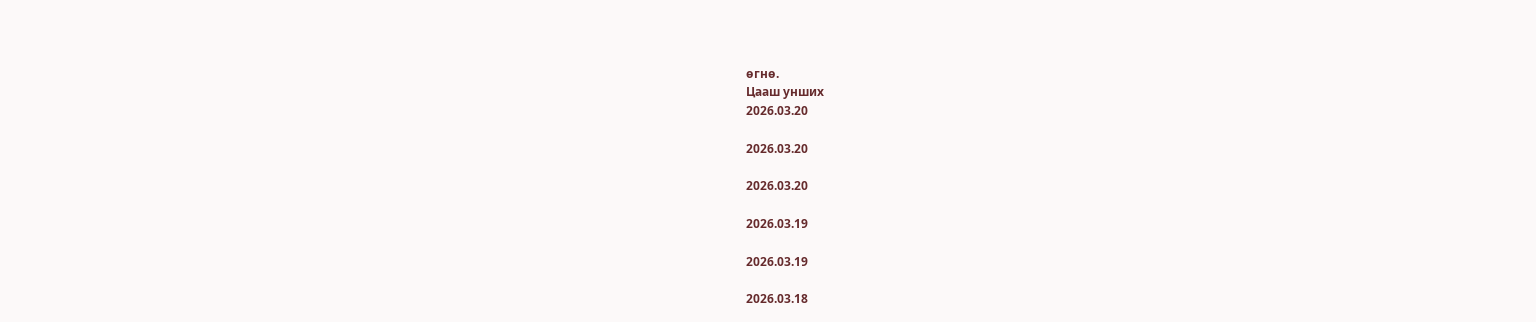өгнө.
Цааш унших
2026.03.20

2026.03.20

2026.03.20

2026.03.19

2026.03.19

2026.03.18